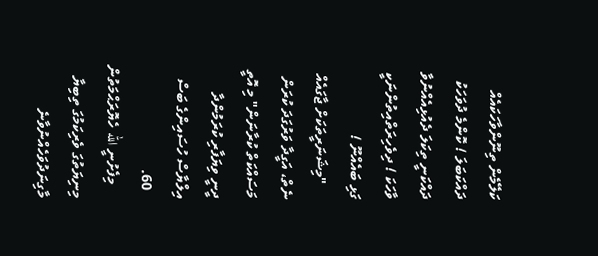ކަލޭމެން ތިނޫންވާހަކައެއް ދައްކަބަލަ ! ކޮންމެ ދުވަހަކު ދައްކަނީ ތިކަލަ ދެއުޅިއެއްނުވާ ވާހަކަ ! ދިވެހިރަތްއިތުންނަކީ ގަޅި ބައެއްނޫ !
    "މިޝަނަރީތަކަށް ޖާގައެއް ނެތް، އަގީދާ ވަރުގަދަ ކުރަން މަސައްކަތް ކުރާނަން" މި އޮތީ ދީނީ ވިޔަފާރި ކުރަމުންދާ އިލްޔާސް ހުސައިންގެ ބަސް
  60.
    މިފެށުނީ الله ހެޔޮރަޙްމަތުން މިނިޔަތުގަ ވެރިކަމުގަ ތިބިޔާ މާގިނަދުވަހެއްނުވާނެ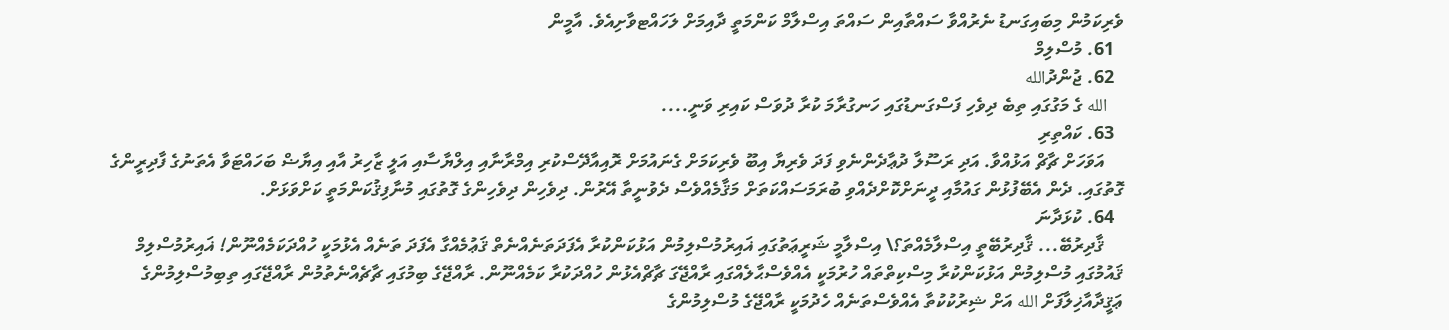ވެރިކަމުން މިބައިގަނޑު ނެރުއްވާ ސައްތާއިން ސައްތަ އިސްލާމް ކަންމަތީ ދާއިމަށް ލަހައްޓވާށިއެވެ. އާމީން
  61. މުސްލިމް
  62. ޖުންދުالله
    الله ގެ މަގުގައި ތިބެ ދިވެހި ފަސްގަނޑުގައި ހަނގުރާމަ ކުރާ ދުވަސް ކައިރި ވަނީ....
  63. ކައްތިރި
    އަވަހަށް ޗާޗް އަޅުއްވާ. އަދި ރަސޫލާ ދުޢާދެންނެވި ފަދަ ވެރިޔާ އިބޫ ވެރިކަމަށް ގެނައުމަށް ރޮއިއާދޭސްކުރި އިމްރާނާއި އިލްޔާސާއި އަލީ ޒާހިރު އާއި އިޔާޟް ބަހައްޓަވާ އެތަނުގެ ފާދިރީންގެ ގޮތުގައި. ދެން އެބޭފުޅުން ގައުމާއި ދީނަށްކޮށްދެއްވި ބުރަމަސައްކަތަށް މަޤާމެއްވެސް ދެވުނީތާ އޭރުން. ދިވެހިން ދިވެހިންގެ ގޮތުގައި މުނާފިޤުކަންމަތީ ކަށްވަޅަށް.
  64. ކުޅަދާނަ
    ޤާދިރުބޭ... ޤާދިރުބޭތީ އިސްލާމެއްތަ؟\ އިސްލާމީ ޝަރީޢަތުގައި ޣައިރުމުސްލިމުން އަޅުކަންކުރާ އެފަދަތަނެއްނެތް ޤަޢުމެއްގާ އެފަދަ ތަނެއް އެޅުމަކީ ހުއްދަކަމެއްނޫން! ޣައިރުމުސްލިމް ޤައުމުގައި މުސްލިމުން އަޅުކަންކުރާ މިސްކިތްތައް ހުރުމަކީ އެއްވެސްޙާލެއްގައި ރާއްޖޭގަ ޗާޗްއެޅުން ހުއްދަކުރާ ކަމެއްނޫން. ރާއްޖޭގެ ބިމުގައި ޗާޗެއްނެތުމުން ރާއްޖޭގައި ތިބިމުސްލިމުންގެ ޢަޤީދާއާޚިލާފަށް الله އަށް ޝިރުކުކުތާ އެއްވެސްތަނެއް ހެދުމަކީ ރާއްޖޭގެ މުސްލިމުންގެ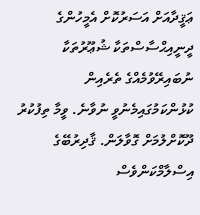ޢަޤީދާއަށް އަސަރުކޮށް އެމީހުންގެ ދީނީއިޙްސާސްތަކާ ޝުޢޫރުތަކާ ނުބައިރޭވުމެއްގެ ތެރެއިން ކުޅުންކަމުގައިމެނުވީ ނުވާނެ. ވީމާ ތިފުކުރު ދޫކޮށްލުމަށް ގޮވާލަން. ޤާދިރުބޭގެ އިސްލާމްކަންވެސް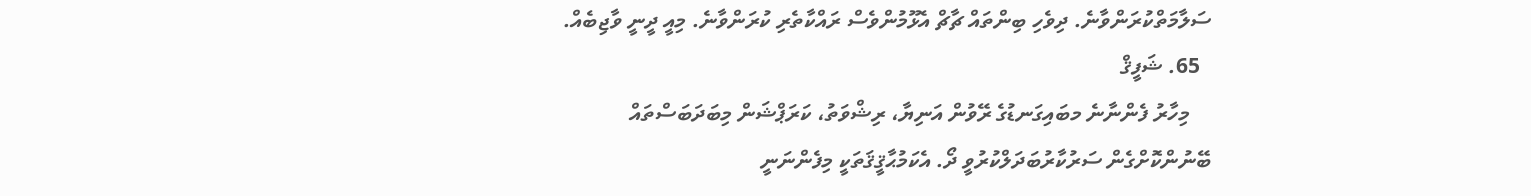ސަލާމަތްކުރަންވާނެ. ދިވެހި ބިންތައް ޗާޗް އެޅޫމުންވެސް ރައްކާތެރި ކުރަންވާނެ. މިއީ ދީނީ ވާޖިބެއް.
  65. ޝަފީޤް
    މިހާރު ފެންނާނެ މބައިގަނޑުގެ ރޭވުން އަނިޔާ، ރިޝްވަތު، ކަރަޕްޝަން މިބަދަބަސްތައް ބޭނުންކޮށްގެން ސަރުކާރުބަދަލްކުރުވީ ދޯ. އެކަމުޙާޤީޤަތަކީ މިފެންނަނީ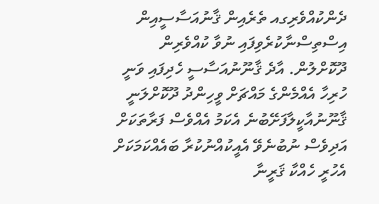ދެންކުއްވެރިގއ ތެރެއިން ޤާނުއަސާސީއިން އިސްތިސްނާކުރެވިފައި ނުވާ ކުއްވެރިން ދޫކޮށްލުން. އާދެ ޤާނޫނުއަސާސީ ހެދިފައި ވަނީ ހުރިހާ އެއްމެންގެ މައްޗަށް ވީހިންދު ދޫކޮށްލަނީ ޤާނޫނުއާކީލާފަށޭބުނެ އެކަމު އެއްވެސް ފަރާތަކަށް އަދިވެސް ނުބުނެވޭ އެއީކުއްނުކުރާ ބައެއްކަމަކަށް އެހުރީ ހެއްކާ ޤަރީނާ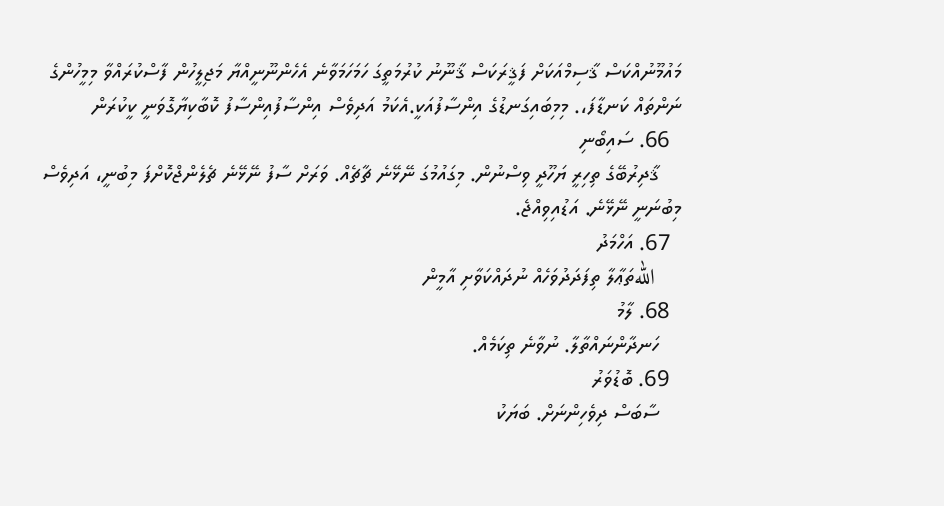މައުމޫނުއްކަސް ޤާސިމްއަކަށް ފަޤީރަކަސް ޤާނޫނު ކުރުމަތީގަ ހަމަހަމަވާނެ އެހެންނޫނީއްޔާ މަޖިލީހުން ފާސްކުރައްވާ މިމީހުންގެ ނަންތައް ކަނޑާފަ،. މިމިބައިގަނޑުގެ އިންސާފުއަކީ.އެކަމު އަދިވެސް އިންސާފުއިންސާފު ކޮބާކިޔާގޮވަނީ ކީކުރަން
  66. ސައިބޯނި
    ޤާދިރުބޭގެ ތިހިރީ ޔަހޫދީ ވިސްނުން. މިގައުމުގަ ނޭޅޭނެ ޗާޗެއް. ވަރަށް ސާފު ނޭޅޭނެ ޗެލެންޖްކޮށްފަ މިބުނީ، އަދިވެސް މިބުނަނީ ނޭޅޭނެ. އަޑުއިވިއްޖެ.
  67. އަހްމަދު
    اللهތަޢާލާ ތިފަދަދުވަހެއް ނުދައްކަވާށި އާމީން
  68. ލާމު
    ހަނދާންނައްތާލާ. ނުވާނެ ތިކަމެއް.
  69. ބޮޑުވަރު
    ސާބަސް ދިވެހިންނަށް. ބަޔަކު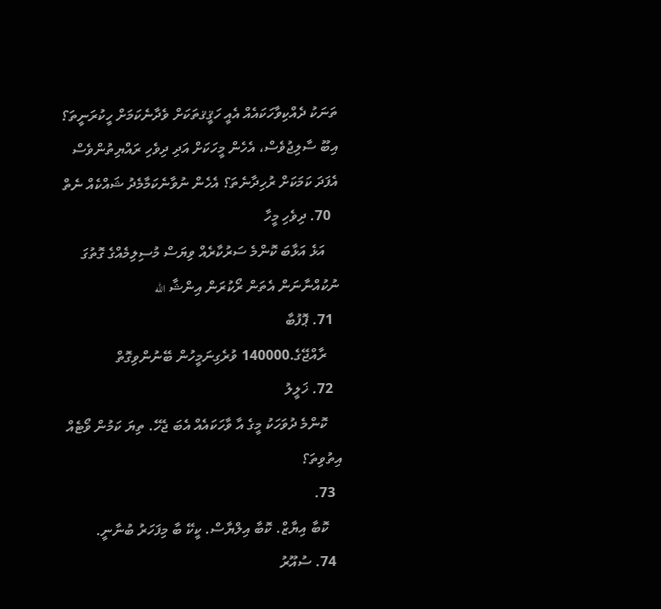ތަނަކު ދެއްކިވާހަކައެއް އެއީ ހަޤީޤތަކަށް ވެދާނެކަމަށް ހީކުރަނީތަ؟ އިބޫ ސާލިޖުވެސް، އެހެން މީހަކަށް އަދި ދިވެހި ރައްޔިތުންވެސް އެފަދަ ކަމަކަށް ރުހިދާނެތަ؟ އެހެން ނުވާނެކަމާމެދު ޝައްކެއް ނެތް
  70. ދިވެހި މީހާ
    އަޅެ އަޅާބަ ކޮންމެ ސަރުކާރެއް ވިޔަސް މުސިލިމެއްގެ ގޮތުގަ ނުކުއްނާނަން އެތަން ރޯކުރަން އިންޝާ الله
  71. ޕޮފުބާ
    ރާއްޖޭގެ.140000 ވުރެގިނަމީހުން ބޭނުންވިގޮތް
  72. ޚަލީލު
    ކޮންމެ ދުވަހަކު މީގެ އާ ވާހަކައެއް އެބަ ޖެހޭ. ތިޔަ ކަމުން ވޯޓެއް އިތުވިތަ؟
  73.
    ކޮބާ އިޔާޒް. ކޮބާ އިލްޔާސް. ކީކޭ ބާ މިފަހަރު ބުނާނީ.
  74. ސުއޫރު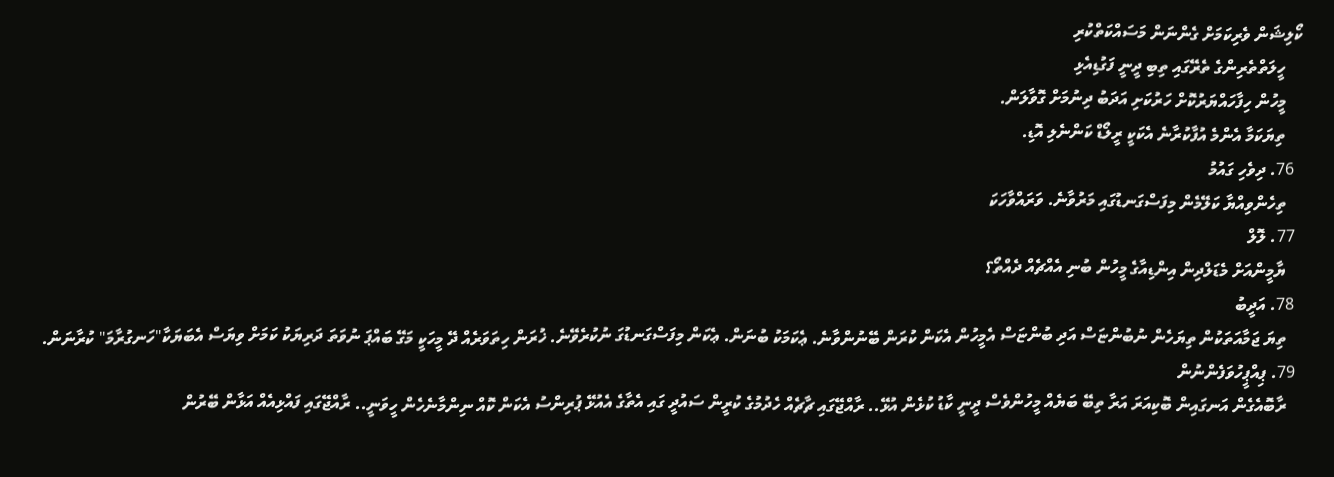ކޯލިޝަން ވެރިކަމަށް ގެންނަން މަސައްކަތްކުރި
    ހީލަތްތެރިންގެ ތެރޭގައި ތިބި ދީނީ ފަގުޑިއެޅި
    މީހުން ހިފާހައްޔަރުކޮށް ހަރުކަށި އަދަބު ދިނުމަށް ގޮވާލަން.
    ތިޔަކަމާ އެންމެ އުފާކުރާނެ އެކަކީ ރީލޯޑް ކަންނެލި އޮޑި.
  76. ދިވެހި ގައުމު
    ތިހެންވިއްޔާ ކަލޭމެން މިފަސްގަނޑުގައި މަރުވާނެ. ވަރައްވާހަކަ
  77. ލޮލް
    ޔާމީންއަށް މެޑަލްދިން އިންޑިއާގެ މީހުން ބުނި އެއްޗެއް ދެއްތޯ؟
  78. އަދީބު
    ތިޔަ ޖަމާއަތަކުން ތިޔަހެން ނުބުންޏަސް އަދި ބުންޏަސް އެމީހުން އެކަން ކުރަން ބޭނުންވާނެ. ޢެކަމަކު ބުނަން. ޢެކަން މިފަސްގަނޑުގަ ނުކުރެވޭނެ. ޚުރަން ހިތަވަރެއް ދޭ މީހަކީ މަގޭ ބައްޕަ ނުވަތަ ދަރިޔަކު ކަމަށް ވިޔަސް އެބަޔަކާ"ހަނގުރާމަ" ކުރާނަން.
  79. ޕިއްޕީހުވަފެންނުން
    ރާބޮއެގެން އަނގައިން ބޮކިއަރަ އަރާ ތިބޭ ބަޔެއް މީހުންވެސް ދީނީ ކާޑު ކުޅެން އުޅޭ.. ރާއްޖޭގައި ޗާޗެއް ހެދުމުގެ ކުރީން ސައުދީ ގައި އެތާގެ އެއުޅޭ ޕުރިންސު އެކަން ކޮއް ނިންމާނެހެން ހީވަނީ.. ރާއްޖޭގައި ފައްޅިއެއް އަޅާން ބޭރުން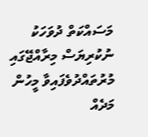މަސައްކަތް ދުވަހަކު ނުކުރިޔަސް މިރާއްޖޭގައި މުރުތައްދުވެފައިވާ މީހުން މަދެއް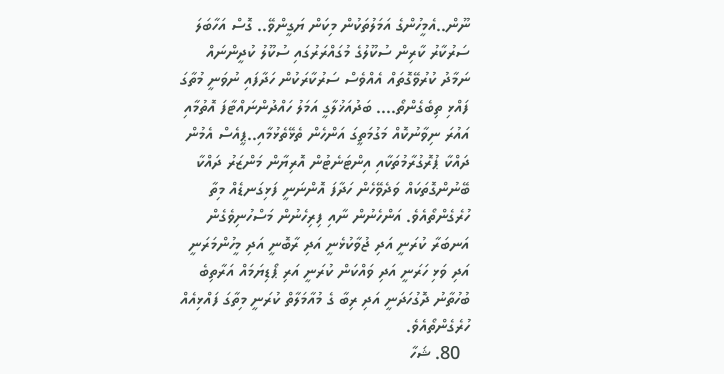ނޫން..އެމީހުންގެ އަމަލުތަކުން މިކަން ޔަގީންވޭ.. ގޮސް އަހާބަލަ ސަރުކާރު ކާރިން ސުކޫލުގެ މުގައްރަރުގައި ސުކޫލު ކުދީންނައް ނަމާދު ކުރުވޭގޮތައް އެއްވެސް ސަރުކާރަކުން ހަދާފައި ނުވަނީ މުތާގަ ފައްޅި ތިބެގެންތޯ.... ބަދުއަޚުލާގީ އަމަލު ހައްދުންނައްޓާފަ އޮތުމާއި އައުރަ ނިވާނުކޮއް މަގުމަތީގަ އަންހެން ތެޅޭތެޅުމާއި..ޕީއެސް އެމުން ދައްކާ ޕުރޮގުރާމުތަކާއި އިންޓަނެޓުން އޮރިޔާން މަންޒަރު ދައްކާ ބޭނުންގޮތަކައް ވަދެވޭހެން ހަދާފަ އޮންނަނީ ފަޅިގަނޑެއް މިތާ ހުރެގެންތޯއެވެ. އަންހެނުން ނާއި ފިރިހެނުން މަސްހުނިވެގެން އަނބަރާ ކުރަނީ އަދި ޖުވާކުޅެނީ އަދި ރާބޮނީ އަދި މީހުންމަރަނީ އަދި ވަޅި ހަރަނީ އަދި ވައްކަން ކުރަނީ އަރި ޕޯޑިޔަމައް އަރާތިބެ ބުހުތާނު ދޮގުހަދަނީ އަދި ރިބާ ގެ މުއާމަލާތް ކުރަނީ މިތާގަ ފައްޅިއެއް ހުރެގެންތޯއެވެ.
  80. ޝަހާ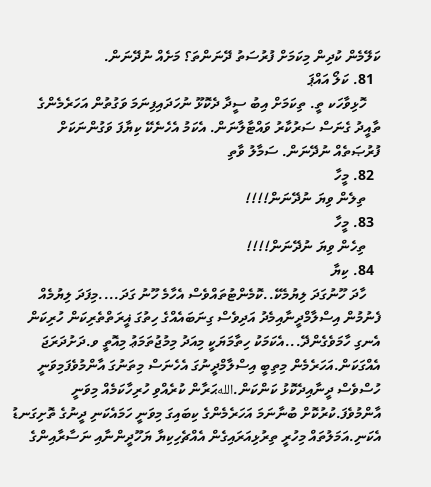ކަލޭމެން ކުދިން މިކަމަށް ފުރުސަތު ދޭނަންތަ؟ މަށެއް ނުދޭނަން.
  81. ކަލޯ އައްޕަ
    ހޮޅިވާހަކ ތީ. ތިކަމަށް އިބު ސީދާ ދެކޮޅޫ ނުހަދައިފިނަމަ ވަގުތުން އަހަރެމެންގެ ތާއީދު ގެނަސް ސަރުކާރު ވައްޓާލާނަން. އެކަމު އެހެނެކޭ ކިޔާފަ ވަގުންނަކަށް ފުރުޞަތެއް ނުދޭނަން. ސަމާލު ވާތި
  82. މީހާ
    ތިލެން ވިޔަ ނުދޭނަން!!!!
  83. މީހާ
    ތިހެން ވިޔަ ނުދޭނަން!!!!
  84. ކިޔާ
    ހާދަ ހޫނުގަދަ ލިޔުމެކޭ..ކޮމެންޓުތައްވެސް އެހާމެ ހޫނު ގަދަ....މިފަދަ ލިޔުމެއް ފެނުމުން އިސްލާމްދީނާއިމެދު އަދިވެސް ގިނަބައެއްގެ ހިތުގަ ޣީރަތްތެރިކަން ހުރިކަން އެނގި ހާމަވެގެންދޭ...އެކަމަކު ހިތާމަޔަކީ މިއަދު މިމުޖުތަމަޢު މިއޮތީ ވ.ދަށުދަރަޖަ އެއްގަކަން.އަހަރެމެން މިތިބީ އިސްލާމްދީނުގަ އެހެނަސް މިތަނުގަ އާންމުވެފަމިވަނީ ހުސްވެސް ދީނާއިދެކޮޅު ކަންކަން.اللهޙަރާން ކުރެއްވި ހުރިހާކަމެއް މިވަނީ އާންމުވެފަ.ކުރުކޮށް ބުނާނަމަ އަހަރެމެންގެ ކިބައިގަ މިވަނީ ހަމައެކަނި ދީނުގެ ތޮށިގަނޑު އެކަނި.އަމަލުތައް މިހުރީ ތިރުޅިއަރައިގެން އެއްޗެހިކިޔާ ޔަހޫދީންނާއި ނަސާރާއިންގެ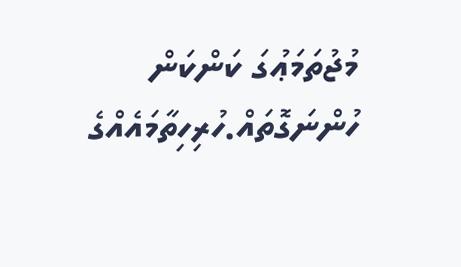މުޖުތަމަޢުގަ ކަންކަން ހުންނަގޮތައް.ހުރިހިތާމައެއްގެ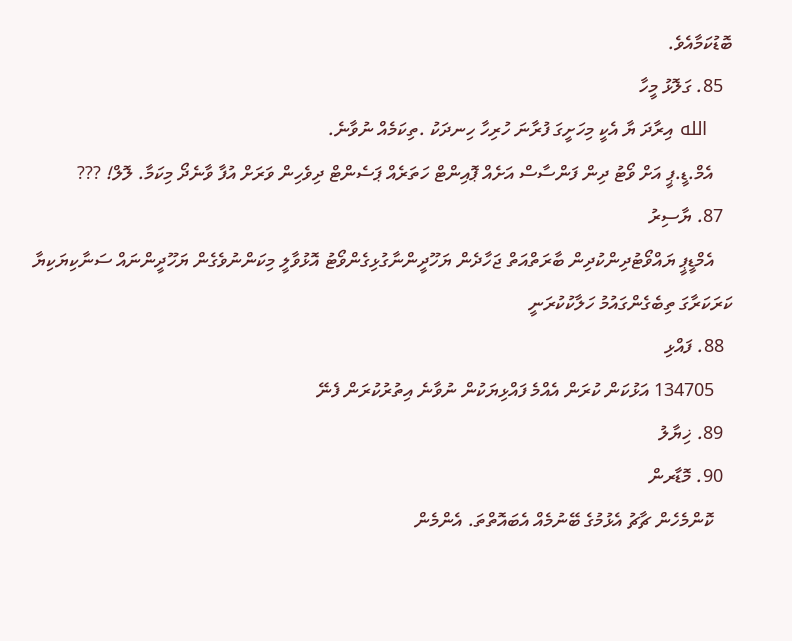ބޮޑުކަމާއެވެ.
  85. ގަލޮޅު މީހާ
    الله އިރާދަ ޔާ އެކީ މިހަށީގަ ފުރާނަ ހުރިހާ ހިނދަކު .ތިކަމެއް ނުވާނެ.
    އެމް.ޑީ.ޕީ އަށް ވޯޓު ދިން ފަންސާސް އަށެއް ޕޮއިންޓް ހަތަރެއް ޕަސެންޓް ދިވެހިން ވަރަށް އުފާ ވާނެދޯ މިކަމާ. ލޮލް! ???
  87. ޔާސިރު
    އެމްޑީޕީ ޔައްވޯޓުދިންކުދިން ބާރަތްއަތް ޖަހާދެން ޔަހޫދީންނާގުޅިގެންވޯޓު އޮޅުވާލީ މިކަންނުވެގެން ޔަހޫދީންނައް ސަނާކިޔަކިޔާ ކަރަކަރާގަ ތިބެގެންގައުމު ހަލާކުކުރަނީ
  88. ފައްޅި
    134705 އަޅުކަން ކުރަން އެއްމެ ފައްޅިޔަކުން ނުވާނެ އިތުރުކުރަން ފެނޭ
  89. ޚިޔާލު
  90. މޮޑާރން
    ކޮންމެހެން ޗާޗު އެޅުމުގެ ބޭނުމެއް އެބައޮތްތަ. އެންމެން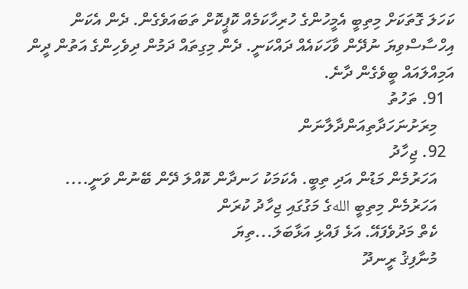ކަހަލަ ގޮތަކަށް މިތިބީ އެމީހުންގެ ހުރިހާކަމެއް ކޮޕީކޮށް ތަބައަވެގެން. ދެން އެކަން އިހްސާސްވިޔަ ނުދޭން ވާހަކައެއް ދައްކަނީ. ދެން މިގިތައް ދަމުން ދިވެހިންގެ އަތުން ދީން އަމިއްލައައް ބީވެގެން ދާނެ.
  91. ތަހުތު
    މިރަށުނަހަދާތިއަންދާލާނަން
  92. ޖިހާދު
    އަހަރުމެން މަޑުން އަދި ތިބީ. އެކަމަކު ހަނދާން ކޮއްލަ ދޭން ބޭނުން ވަނީ....
    އަހަރުމެން މިތިބީ اللهގެ މަގުގައި ޖިހާދު ކުރަން
    ކެތް މަދުވެފައޭ. އަޅެ ފައްޅި އަޅާބަލަ...ތިޔަ
    މުނާފިޤު ރީނދޫ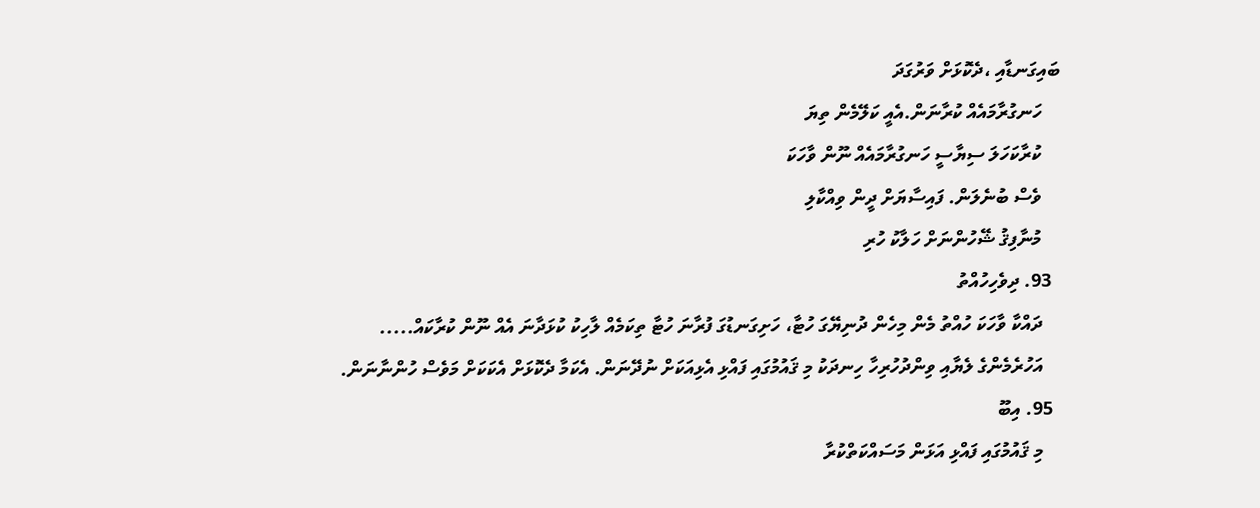ބައިގަނޑާއި ،ދެކޮޅަށް ވަރުގަދަ
    ހަނގުރާމައެއް ކުރާނަން.އެއީ ކަލޭމެން ތިޔަ
    ކުރާކަހަލަ ސިޔާސީ ހަނގުރާމައެއް ނޫން ވާހަކަ
    ވެސް ބުނެލަން. ފައިސާޔަށް ދީން ވިއްކާލި
    މުނާފިޤު ޝޭހުންނަށް ހަލާކު ހުރި
  93. ދިވެހިހުއްތު
    ދައްކާ ވާހަކަ ހުއްތު މެން މިހެން ދުނިޔޭގަ ހުޓާ، ހަށިގަނޑުގަ ފުރާނަ ހުޓާ ތިކަމެއް ލާހިކު ކުޅަދާނަ އެއް ނޫން ކުރާކައް.....
    އަހުރެމެންގެ ލެޔާއި ވިންދުހުރިހާ ހިނދަކު މި ޤައުމުގައި ފައްޅި އެޅިއަކަށް ނުދޭނަން. އެކަމާ ދެކޮޅަށް އެކަކަށް މަވެސް ހުންނާނަން.
  95. އިބޫ
    މި ޤައުމުގައި ފައްޅި އަޅަން މަސައްކަތްކުރާ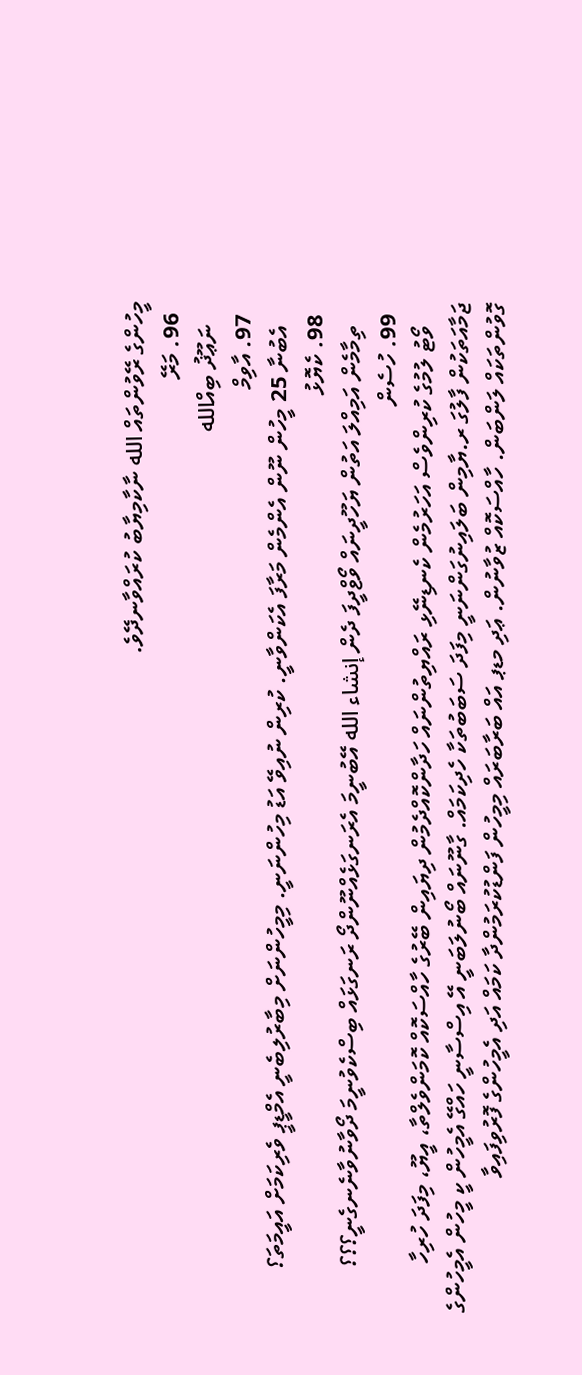މީހުންގެ ރޭވުންތައް الله ނާކާމިޔާބު ކުރައްވާނދޭވެ.
  96. މަރޭ
    ނަޢޫޛު ބިއްالله
  97. އާވިމް
    އެބުނާ 25 މީހުން ނޫން އެންމެން މަރާފަ އެކަންވާނީ. ކުރިން ނުއިވޭ އަޑު މިހުންނަނީ. މިމީހުންނަށް މިބާރުލިބެނީ އެމްޑީޕީ ވެރިކަމަށް އައީމަތަ؟
  98. ކެޔޮޅު
    ތިމާމެން އަމިއްލަ އަތުން ޔަހޫދީނައް ވޯޱްދީފަ ދެން إنشاء الله އޭބުނީމަ އެރަނގަޅެއްނޫންދޯ ރަނގަޅައް ބިސްކެވުނީމަ ދޯވާނުވާނެނގެނީ؟؟؟
  99. ހުސެން
    ވޯޓު ލުމުގެ ކުރިންވެސް އަހަރުމެން ކެނޑިނޭޅި ރައްޔިތުންނައް ހަދާންކޮއްދެމުން ދިޔައިން ބޭރުގެ ހާއްސަކޮއް ކޮމަންވެލްތާ، އީޔޫ، މިފަދަ ހުރިހާ ޖަމާއަތަކުން ފާލުގަ ރ.ޔާމިން ބަލައިނުގަންނަނީ މިފަދަ ސަބަބުތަކާ ހެދިކަމައް. ގާނޫނައް ބޯނުލަބަނީ އޭ އިސްސާނީ ހައްގޭ އެމީހުން ކީ މީހުން އެމީހުންގެ ގޮވުންތަކައް ލަންބަން. ހާއްސަކޮއް ޒުވާނުން. ޢަދި މޑޕ އައް ބަރާބަރައް މިމީހުން ފަންޑުކުރަމުންދާ ކަމައް އަދި އެމީހުންގެ ފޮރުވިފައިވާ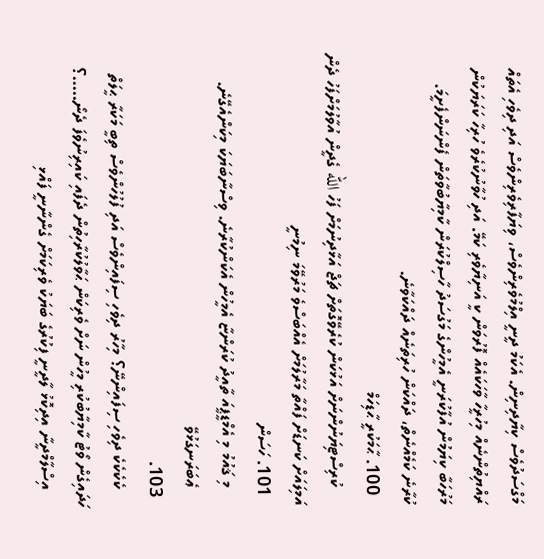މަގްސަދުވެސް ކިޔާދިނިން. އެކަމު ދީނީ އިލްމުވެރިންވެސް، ވިޔަފާރިވެރިންވެސް އަދި ދިވެހި އެތައް ރައްޔިތުންނެއް މިހުރީހާ ވާހަކައެއް ފޮރުވަން ކީ އަނިޔާވެރި ކަމޭ. އަދި ހުވާނުކުރެވެ ހުރިހާ ކަރަޔަކުން މަރުހަބާ ކިޔަމުން އުފާކުރަނީ އެމީހުންގެ މަގުސަދު ހާސިލްކުރަން ކާމިޔާބުވާތަން ފެންނަންފެށީމަ. ކުރާނެ ކަމެއްނެތް، ދައްކަން ހުރިތަނެއް ދައްކަވާނެ.
  100. ޙާމަކުރީ ޙާޑިހަމް
    ކުރިސްޓިޔަނުންނަށް އަޅުކަން ކުރެވޭގޮތަށް ޗަޖް އަޅާދިނުމަށް ފަހު الله ގެދީން އުވާލުމަށްފަހު ދެން އަމިލައަށް ކަނޑަށް ފައްތާ މަރާލުމަށް އެއްބަސްވެ މަރުވޭމަ ނިމުނީ
  101. ހަސަން
    މި ޤައުމު މި އެމްޑީޕީއަ ތާއީދު ކުރަންޏާ އެމީހުން އެކަންކުރާނެ. ވިސްނާބަޔަކަ މިކަންއެގޭނެ.
    ޢެބަރަނގަޅުވޭ
  103.
    ކެކެކެކެ ދިވެހި ސިފައިންނޭ؟ މިހާރު ދިވެހި ސިފައިންވެސް އަދި ފުލުހުންވެސް ތިބީ މަކަރާ ޙީލަތް ހަދައިގެން ވޯޓު ކާމިޔާބުކުރި މީހުން ނަށް ވެރިކަން ޙަވާލުކުރާހިތުން ދެފައި ކައިރިނުވެފަ ދެނޯ.....؟
    އިސްލާމްދީނާ އިދިކޮޅު ލާދީނީ ފިކުރުގެ ބަޔަކު ވެރިކަމަށް ގެންނާނީ ފައްޅި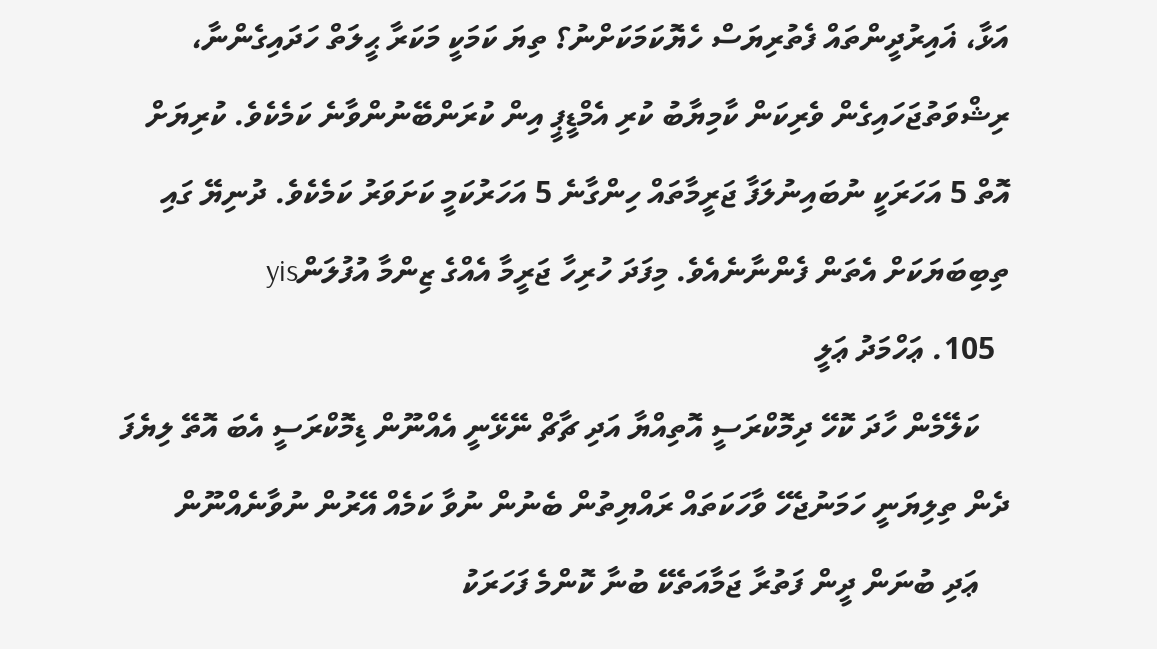އަޅާ، ޣައިރުދީންތައް ފެތުރިޔަސް ހެޔޮކަމަކަށްނު؟ ތިޔަ ކަމަކީ މަކަރާ ޙީލަތް ހަދައިގެންނާ، ރިޝްވަތުޖަހައިގެން ވެރިކަން ކާމިޔާބު ކުރި އެމްޑީޕީ އިން ކުރަންބޭނުންވާނެ ކަމެކެވެ. ކުރިޔަށް އޮތް 5 އަހަރަކީ ނުބައިނުލަފާ ޖަރީމާތައް ހިންގާނެ 5 އަހަރުކަމީ ކަށަވަރު ކަމެކެވެ. ދުނިޔޭ ގައި ތިބިބަޔަކަށް އެތަން ފެންނާނެއެވެ. މިފަދަ ހުރިހާ ޖަރީމާ އެއްގެ ޒިންމާ އުފުލަންyis
  105. ޢަހްމަދު ޢަލީ
    ކަލޭމެން ހާދަ ކޮހޭ ދިމޮކްރަސީ އޮތިއްޔާ އަދި ޗާޗް ނޭޅޭނީ އެއްނޫން ޑިމޮކްރަސީ އެބަ އޮތޭ ލިޔެފަ ދެން ތިލިޔަނީ ހަމަނުޖެހޭ ވާހަކަތައް ރައްޔިތުން ބެނުން ނުވާ ކަމެއް އޭރުން ނުވާނެއްނޫން
    ޢަދި ބުނަން ދީން ފަތުރާ ޖަމާއަތެކޭ ބުނާ ކޮންމެ ފަހަރަކު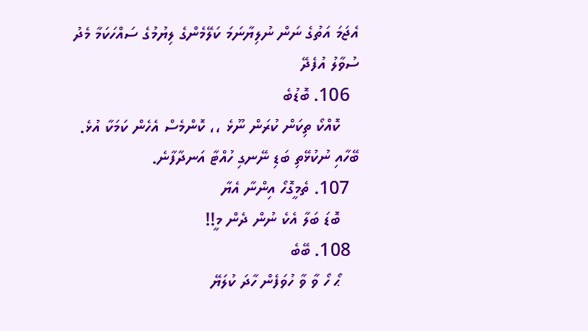އެޖަމަ އަތުގެ ނަން ނުލިޔާނަމަ ކަލޭމެންގެ ލިޔުމުގެ ސައްހަކަމާ މެދު ސުވާލު އުފެދޭ
  106. ބޮޑުބެ
    ކޮއްކޯ ތިކަން ކުރަން ނޫޅެ ،، ކޮންމެސް އެހެން ކަމަކާ އުޅެ. ބޭހާއި ނުކުޅޭތި ބަޑި ނޭނގި ހުއްޓާ އަނދާފާނެ.
  107. ތެމީގޮހޯ އިންނާ އެޔާ
    ބޮޑަ ބަލާ އެކެ ނުން ދެން މީ!!
  108. ބޭބެ
    ޙޯ ހޯ ވާ ވާ ހުވަފެން ހާދަ ކުލަޔޭ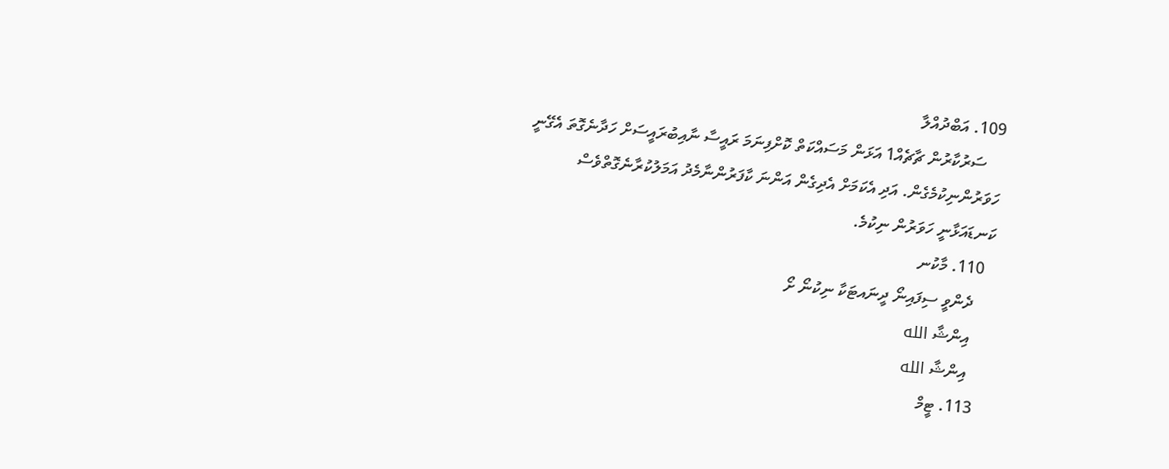109. އަބްދުއްލާ
    ސަރުކާރުން ޗާޗެއް1 އަޅަން މަސައްކަތް ކޮށްފިނަމަ ރައީސާ ނާއިބުރައީސަށް ހަދާނެގޮތަ އެގޭނީ ހަވަރުންނިކުމެގެން. އަދި އެކަމަށް އެދިގެން އަންނަ ކާފަރުންނާމެދު އަމަލުކުރާނެގޮތްވެސް ކަނޑައަޅާނީ ހަވަރުން ނިކުމެ.
  110. މާކުނ
    ދެންވީ ސިފައިނޯ ދީނައޓަކާ ނިކުނޯ ށޯ
    އިންޝާ الله
    އިންޝާ الله
  113. ޓީމް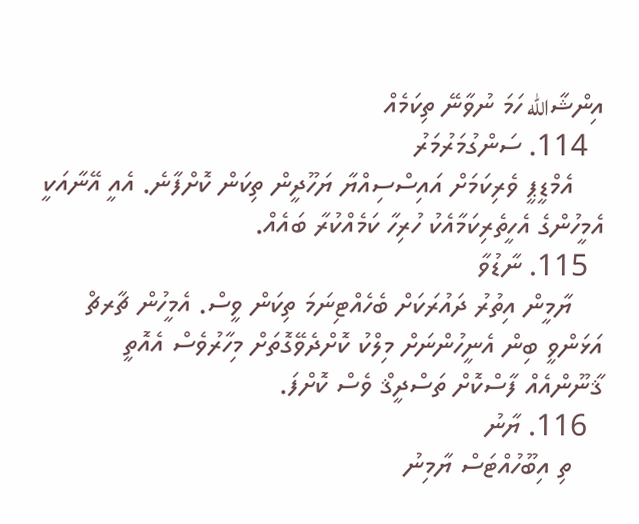އިންޝާالله ހަމަ ނުވާނޭ ތިކަމެއް
  114. ސަންގުމަރުމަރު
    އެމްޑީޕީ ވެރިކަމަށް އައިސްސިއްޔާ ޔަހޫދީން ތިކަން ކޮށްފާނެ. އެއީ އޭނާއަކީ އެމީހުންގެ އެހީތެރިކަމާއެކު ހުރިހާ ކަމެއްކުރާ ބައެއް.
  115. ނާޑުވާ
    ޔާމީން އިތުރު ދައުރަކަށް ބެހެއްޓިނަމަ ތިކަން ވީސް. އެމީހުން ޗާރޗް އަޅަންވީ ބިން އެނީހުންނަށް މިލްކު ކޮށްދެވޭގޮތަށް މިހާރުވެސް އެއޮތީ ޤާނޫންއެއް ފާސްކޮށް ތަސްދީޤް ވެސް ކޮށްފަ.
  116. ޔާނު
    ތި އިބޫހުއްޓަސް ޔާމިނު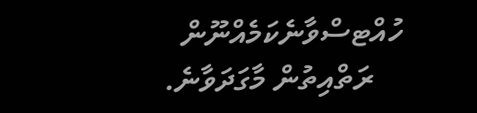ހުއްޓސްވާނެކަމެއްނޫން
    ރަތްއިތުން މާގަދަވާނެ.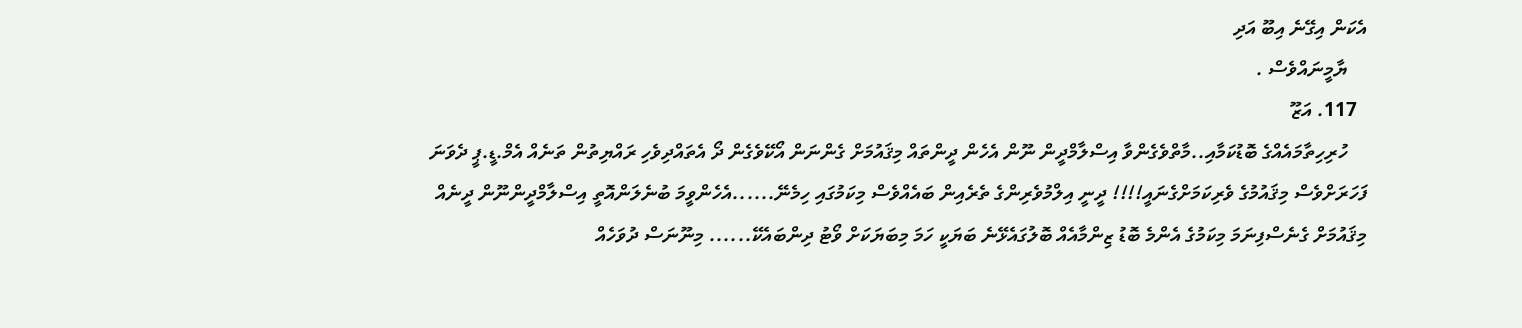އެކަން އިގޭނެ އިބޫ އަދި
    ޔާމީނައްވެސް .
  117. އަޒޫ
    ހުރިހިތާމައެއްގެ ބޮޑުކަމާއި..މާތްވެގެންވާ އިސްލާމްދީން ނޫން އެހެން ދީންތައް މިޤައުމަށް ގެންނަން އޯކޭވެގެން ދޯ އެތައްދިވެހި ރައްޔިތުން ތަނެއް އެމް.ޑީ.ޕީ ދެވަނަ ފަހަރަށްވެސް މިޤައުމުގެ ވެރިކަމަށްގެނައީ!!!! ދީނީ އިލްމުވެރިންގެ ތެރެއިން ބައެއްވެސް މިކަމުގައި ހިމެނޭ......އެހެންވީމަ ބުނެލަންއޮތީ އިސްލާމްދީންނޫން ދީނެއް މިޤައުމަށް ގެނެސްފިނަމަ މިކަމުގެ އެންމެ ބޮޑު ޒިންމާއެއް ބޮލުގައެޅޭނެ ބަޔަކީ ހަމަ މިބަޔަކަށް ވޯޓު ދިންބައެކޭ...... މިނޫނަސް ދުވަހެއް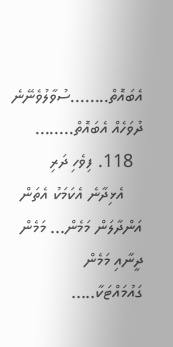އެބައޮތް........ސުވާލުވެނޭނެ ދުވަހެއް އެބައޮތް........
  118. ފިވެހި ދަރި
    އެޅިދާނެ އެކަމަކު އެތަން އަންދާލަން މަމެން... މަމެން ދީނާއި މަމެން ގައުމައްޓަކާ.....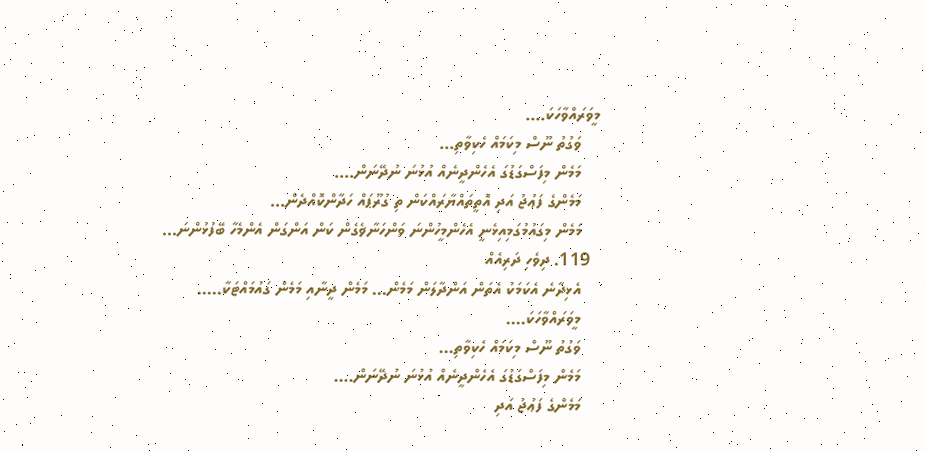މީވަރައްވާހަކަ....
    ވަގުތު ނޫސް މިކަމައް ހެކިވާތި...
    މަމެން މިފަސްގަޑުގަ އެހެންދީނެއް އުޅުނަ ނުދޭނަން....
    މަމެންގެ ފަޢުޖު އަދި އޮތީތައްޔާރައްކަން ތި ގުރޫޕައް ހަދާންކޮއްދެން...
    މަމެން މިގައުމުގަމިއިޅެނީ އެހެންމީހުންނަ ވަންހަނާޥެގެން ކަން އަންގަން އެންމެހާ ބޭފުޅުންނަ...
  119. ދިވެހި ދަރިއެއް
    އެޅިދާނެ އެކަމަކު އެތަން އަންދާލަން މަމެން... މަމެން ދީނާއި މަމެން ގައުމައްޓަކާ.....
    މީވަރައްވާހަކަ....
    ވަގުތު ނޫސް މިކަމައް ހެކިވާތި...
    މަމެން މިފަސްގަޑުގަ އެހެންދީނެއް އުޅުނަ ނުދޭނަން....
    މަމެންގެ ފަޢުޖު އަދި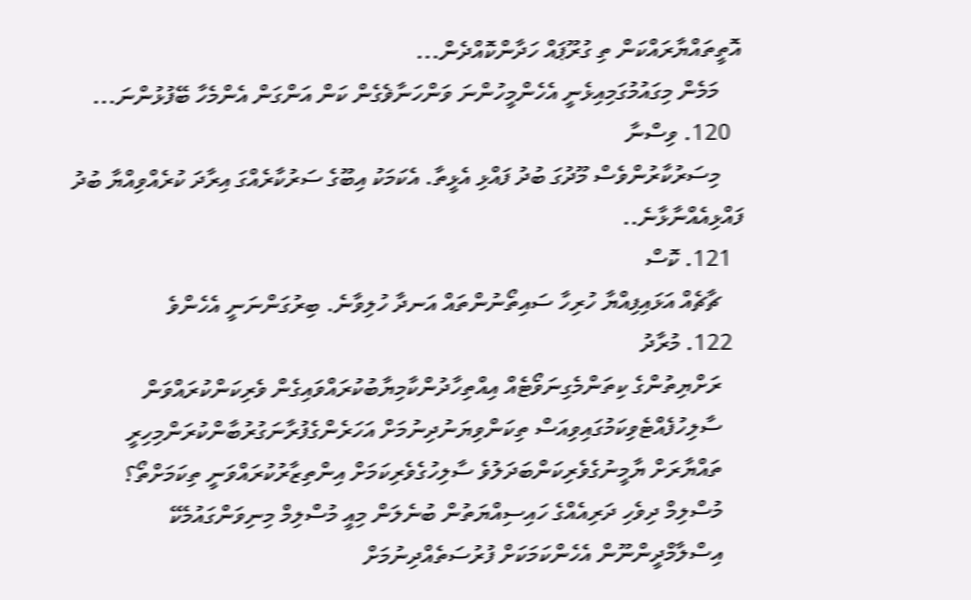އޮތީތައްޔާރައްކަން ތި ގުރޫޕައް ހަދާންކޮއްދެން...
    މަމެން މިގައުމުގަމިއިޅެނީ އެހެންމީހުންނަ ވަންހަނާޥެގެން ކަން އަންގަން އެންމެހާ ބޭފުޅުންނަ...
  120. ވިސްނާ
    މިސަރުކާރުންވެސް މޫދުގަ ބުދު ފައްޅި އެޅީތާ. އެކަމަކު އިބޫގެ ސަރުކާރެއްގަ އިރާދަ ކުރެއްވިއްޔާ ބުދު ފައްޅިއެއްނާޅާނެ..
  121. ކޮސް
    ޗާޗެއް އަޅައިފިއްޔާ ހުރިހާ ސައިތޯނުންތައް އަނދާ ހުލިވާނެ. ބިރުގަންނަނީ އެހެންވެ
  122. މުރާދު
    ރަށްޔިތުންގެ ކިތަންމެގިނަވޯޓެއް އިއްތިހާދުންކާމިޔާބުކުރައްވައިގެން ވެރިކަންކުރައްވަން
    ސާލިހުފެއްޓެވިކަމުގައިވިއަސް ތިކަންވިޔަނުދިނުމަށް އަހަރެންގެފުރާނަގުރުބާންކުރަންމިހިރީ
    ތައްޔާރަށް ޔާމީނުގެވެރިކަންބަދަލުވެ ސާލިހުގެވެރިކަމަށް އިންތިޒާރުކުރައްވަނީ ތިކަމަށްތޯ؟
    މުސްލިމް ދިވެހި ދަރިއެއްގެ ހައިސިއްޔަތުން ބުނެލަން މިއީ މުސްލިމް މިނިވަންގައުމެކޭ
    އިސްލާމްދީންނޫން އެހެންކަމަކަށް ފުރުސަތެއްދިނުމަށް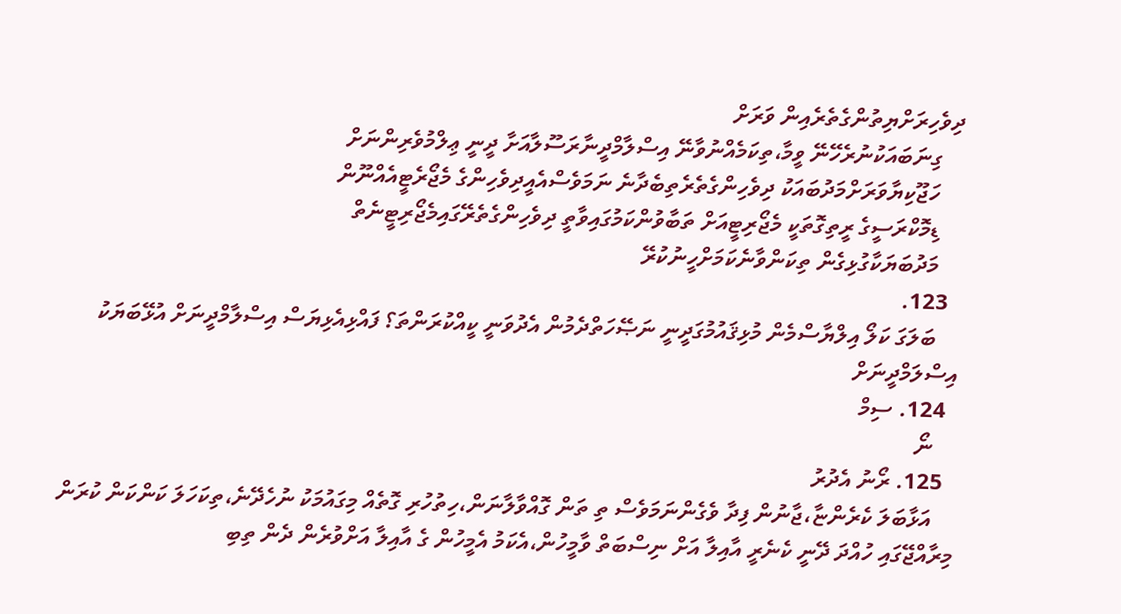ދިވެހިރަށްޔިތުންގެތެރެއިން ވަރަށް
    ގިނަބައަކުނުރެހޭނޭ ވީމާ،ތިކަމެއްނުވާނޭ އިސްލާމްދީނާރަސޫލާއަށާ ދީނީ ޢިލްމުވެރިންނަށް
    ހަޖޫކިޔާވަރަށްމަދުބައަކު ދިވެހިންގެތެރެތިބެދާނެ ނަމަވެސްއެއީދިވެހިންގެ މެޖޯރެޓީއެއްނޫން
    ޑިމޮކްރަސީގެ ރީތިގޮތަކީ މެޖޯރިޓީއަށް ތަބާވުންކަމުގައިވާތީ ދިވެހިންގެތެރޭގައިމެޖޯރިޓީނެތް
    މަދުބަޔަކާގުޅިގެން ތިކަންވާނެކަމަށްހީނުކުރޭ
  123.
    ބަލަގަ ކަލޯ އިލްޔާސްމެން މުޅިޤައުމުގަދީނީ ނަޞޭހަތްދެމުން އެދުވަނީ ކީއްކުރަންތަ؟ ފައްޅިއެޅިޔަސް އިސްލާމްދީނަށް އުޅޭބަޔަކު އިސްލަމްދީނަށް
  124. ސިމް
    ނޯ
  125. ރޯނު އެދުރު
    އަޅާބަލަ ކެރެންޏާ،ޖާނުން ފިދާ ވެގެންނަމަވެސް ތި ތަން ގޮއްވާލާނަން،ހިތުހުރި ގޮތެއް މިގައުމަކު ނުހެދޭނެ،ތިކަހަލަ ކަންކަން ކުރަން މިރާއްޖޭގައި ހުއްދަ ދޭނީ ކެނެރީ އާއިލާ އަށް ނިސްބަތް ވާމީހުން،އެކަމު އެމީހުން ގެ އާއިލާ އަށްވުރެން ދެން ތިބި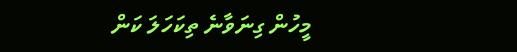މީހުން ގިނަވާނެ ތިކަހަލަ ކަން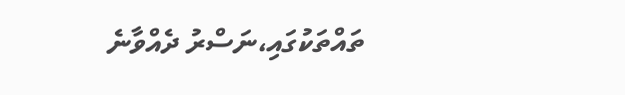ތައްތަކުގައި،ނަސްރު ދެއްވާނެ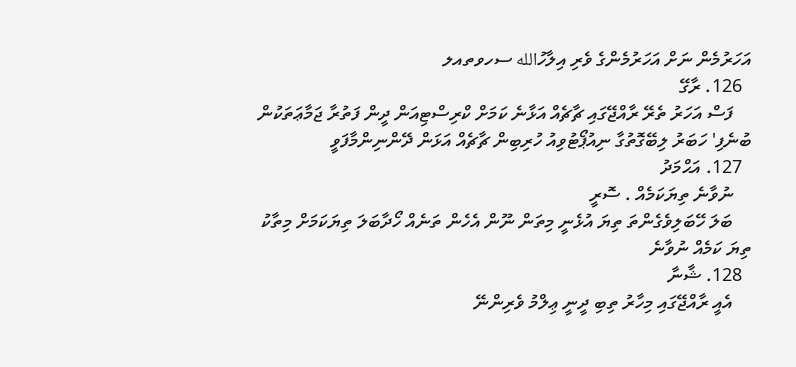އަހަރުމެން ނަށް އަހަރުމެންގެ ވެރި އިލާހުالله ސހވތއލ
  126. ރާގޭ
    ފަސް އަހަރު ތެރޭ ރާއްޖޭގައި ޗާޗެއް އަޅާނެ ކަމަށް ކްރިސްޓިއަން ދީން ފަތުރާ ޖަމާޢަތަކުން ބުނެފި' ހަބަރު ލިބޭގޮތުގާ ނިއުޕޯޓުވިއު ހުރިބިން ޗާޗެއް އަޅަން ދޭންނިންމާފަވީ
  127. އަޙްމަދު
    ނުވާނެ ތިޔަކަމެއް . ސޮރީ
    ބަލަ ހޭބަލިވެގެންތަ ތިޔަ އުޅެނީ މިތަން ނޫން އެހެން ތަނެއް ހޯދާބަލަ ތިޔަކަމަށް މިތާކު ތިޔަ ކަމެއް ނުވާނެ
  128. ޝާނާ
    އެއީ ރާއްޖޭގައި މިހާރު ތިބި ދީނީ ޢިލްމު ވެރިންނޭ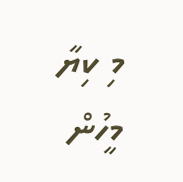މި ކިޔާ މީހުން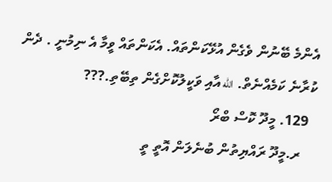އެންމެ ބޭނުން ވެގެން އުޅޭކަންތައް. އެކަންތައް ވީމާ އެ ނިމުނީ . ދެން ކުރާނެ ކަމެއްނެތް. الله އާއި ވަކީލުކޮށްގެން ތިބޭތި.???
  129. މީދޫ ކޮސް ބްރޯ
    ރ.މީދޫ ރައްޔިތުން ބުނެލަން އޮތީ ތީ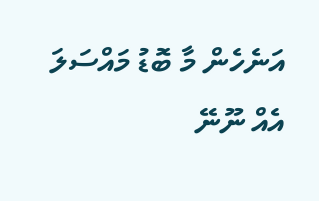އަނެހެން މާ ބޮޑު މައްސަލަ އެއް ނޫނޭ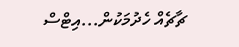ޗާޗެއް ހެދުމަކުން...އިޓްސް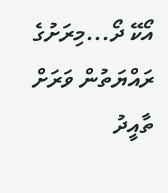އޯކޭ ދޯ...މިރަށުގެ ރައްޔަތުން ވަރަށް ތާއީދު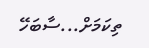ތިކަމަށް...ސާބަހޭ